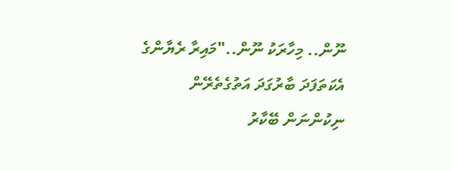ނޫން.. މިހާރަކު ނޫން.."މައިރާ ރެޔާންގެ އެކަތަފަދަ ބާރުގަދަ އަތުގެތެރޭން ނިކުންނަން ބޭކާރު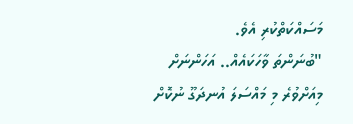މަސައްކަތްކުރި އެވެ.
"ބުނަންތަ ވާހަކައެއް.. އަހަންނަށް މިއަށްވުރެ މި މައްސަލަ އުނދަގޫ ނުކޮށް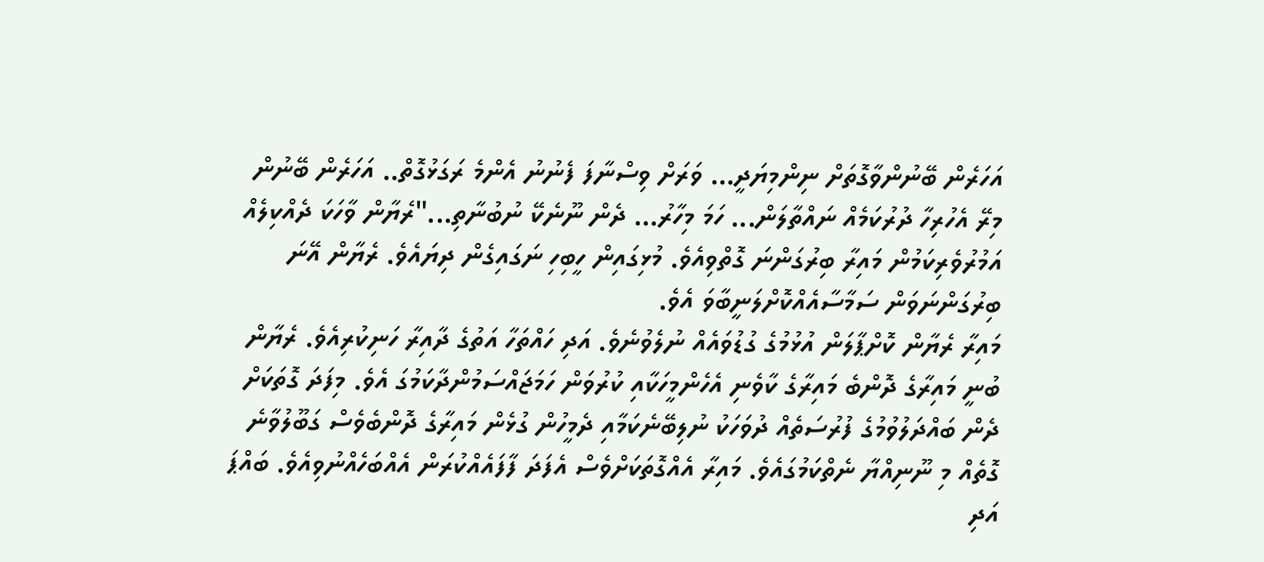އަހަރެން ބޭނުންވާގޮތަށް ނިންމިޔަދީ... ވަރަށް ވިސްނާފަ ފެނުނު އެންމެ ރަގަޅުގޮތް.. އަހަރެން ބޭނުން މިރޭ އެހުރިހާ ދުރުކަމެއް ނައްތާލަން... ހަމަ މިހާރު... ދެން ނޫނެކޭ ނުބުނާތި..."ރެޔާން ވާހަކަ ދެއްކިލެއް އަމުރުވެރިކަމުން މައިރާ ބިރުގަންނަ ގޮތްވިއެވެ. މުޅިގައިން ހީބިހި ނަގައިގެން ދިޔައެވެ. ރެޔާން އޭނަ ބިރުގަންނަވަން ސަމާސާއެއްކޮށްލަނީބާވަ އެވެ.
މައިރާ ރެޔާން ކޮށްޕާލަން އުޅުމުގެ ގުޑުވައެއް ނުލެވުނެވެ. އަދި ހައްތަހާ އަތުގެ ދާއިރާ ހަނިކުރިއެވެ. ރެޔާން ބުނީ މައިރާގެ ދޮންބެ މައިރާގެ ކާވެނި އެހެންމީހަކާއި ކުރުވަން ހަމަޖައްސަމުންދާކަމުގަ އެވެ. މިފަދަ ގޮތަކަށް ދެން ބައްދަލުވުމުގެ ފުރުސަތެއް ދުވަހަކު ނުލިބޭނެކަމާއި ދެމީހުން ގުޅެން މައިރާގެ ދޮންބެވެސް ގަބޫލުވާނެ ގޮތެއް މި ނޫނިއްޔާ ނެތްކަމުގައެވެ. މައިރާ އެއްގޮތަކަށްވެސް އެފަދަ ފާފައެއްކުރަން އެއްބަހެއްނުވިއެވެ. ބައްޕަ އަދި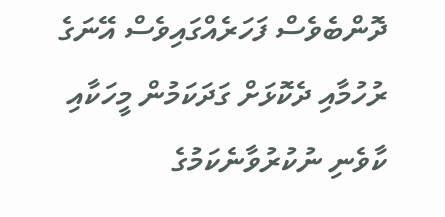ދޮންބެވެސް ފަހަރެއްގައިވެސް އޭނަގެ ރުހުމާއި ދެކޮޅަށް ގަދަކަމުން މީހަކާއި ކާވެނި ނުކުރުވާނެކަމުގެ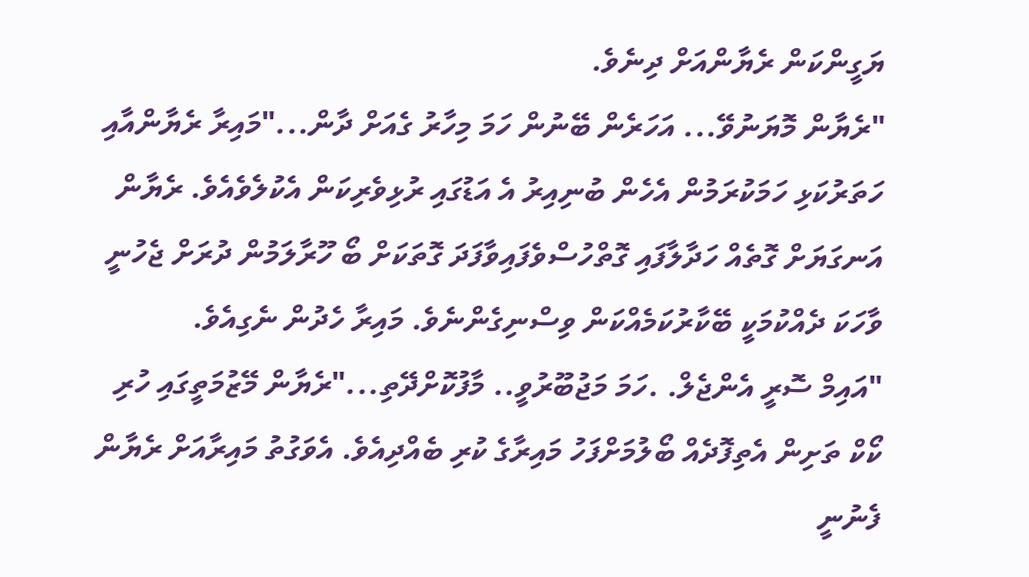ޔަގީންކަން ރެޔާންއަށް ދިނެވެ.
"ރެޔާން މޮޔަނުވޭ... އަހަރެން ބޭނުން ހަމަ މިހާރު ގެއަށް ދާން..."މައިރާ ރެޔާންއާއި ހަތަރުކަޅި ހަމަކުރަމުން އެހެން ބުނިއިރު އެ އަޑުގައި ރުޅިވެރިކަން އެކުލެވެއެވެ. ރެޔާން އަނގަޔަށް ގޮތެއް ހަދާލާފައި ގޮތްހުސްވެފައިވާފަދަ ގޮތަކަށް ބޯ ހޫރާލަމުން ދުރަށް ޖެހުނީ ވާހަކަ ދެއްކުމަކީ ބޭކާރުކަމެއްކަން ވިސްނިގެންނެވެ. މައިރާ ހެދުން ނެގިއެވެ.
"އައިމް ސޮރީ އެންޖެލް. .ހަމަ މަޖުބޫރުވީ.. މާފުކޮށްދޭތި..."ރެޔާން މޭޒުމަތީގައި ހުރި ކޯކް ތަށިން އެތިފޮދެއް ބޯލުމަށްފަހު މައިރާގެ ކުރި ބެއްދިއެވެ. އެވަގުތު މައިރާއަށް ރެޔާން ފެނުނީ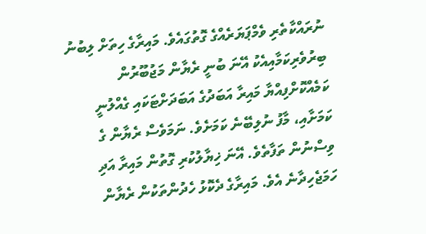ނުރައްކާތެރި ވެމްޕަޔަރެއްގެ ގޮތުގައެވެ. މައިރާގެ ހިތަށް ލިބުނު ބިރުވެރިކަމާއިއެކު އޭނަ ބުނީ ރެޔާން މަޖުބޫރުން ކަމެއްކޮށްފިއްޔާ މައިރާ އަބަދުގެ އަބަދަށްޓަކައި ގެއްލުނީ ކަމަށާއި، މާފު ނުލިބޭނެ ކަމަށެވެ. ނަމަވެސް ރެޔާން ގެ ވިސްނުން ތަފާތެވެ. އޭނަ ޚިޔާލުކުރި ގޮތުން މައިރާ އަދި ހަމަޖެހިދާނެ އެވެ. މައިރާގެ ދެކޮޅު ހެދުންތަކުން ރެޔާން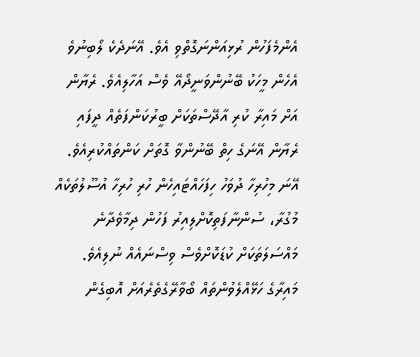އެންމެފަހުން ރުޅިއަންނަގޮތްވި އެވެ. އޭނަދެކެ ލޯބިނުވެ އެހެން މީހަކު ބޭނުންވަނީދޯއޭ ވެސް އަހާލިއެވެ. ރެޔާން އަށް މައިރާ ކުރި އާދޭސްތަކަށް ބީރުކަންފަތެއް ދީފައި ރެޔާން އޭނަގެ ހިތް ބޭނުންވާ ގޮތަށް ކަންތައްކުރިއެވެ. އޭނަ މިހުރިހާ ދުވަހު ހިފަހައްޓައިހެން ހުރި ހުރިހާ އުސޫލުތަކެއް މުގުރާ، ސުންނާފަތިކޮށްލިއިރު ފަހުން ދިމާވެދާނެ މައްސަލަތަކަށް ކުޑަކޮށްވެސް ވިސްނައެއް ނުލިއެވެ. މައިރާގެ ހަޅޭއްލެވުންތައް ބޯވާރޭގެތެރެއަށް އޮބިގެން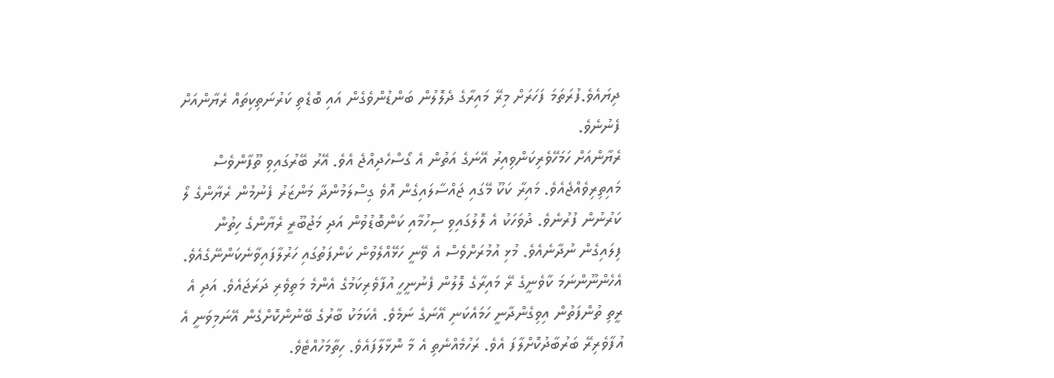ދިޔައެވެ.ފުރަތަމަ ފަހަރަށް މިރޭ މައިރާގެ ދެލޮލުން ބަންޑުންވެގެން އައި ބޮޑެތި ކަރުނަތިކިތައް ރެޔާންއަށް ފެނުނެވެ.
ރެޔާންއަށް ހަމަހޭވެރިކަންވިއިރު އޭނަގެ އަތުން އެ ގޯސްހެދިއްޖެ އެވެ. އޭރު ބޭރުގައިވި ތޫފާންވެސް މައިތިރިވެއްޖެއެވެ. މައިރާ ކަކޫ މޭގައި ޖައްސާލައިގެން އޮވެ ގިސްލަމުންދާ މަންޒަރު ފެނުމުން ރެޔާންގެ ލޯ ކަރުނުން ފުރުނެވެ. ދުވަހަކު އެ ލޮލުގައިވި ސިހުމާއި ކަންބޮޑުވުން އަދި މަޖުބޫރީ ރެޔާންގެ ހިތުން ފިލައިގެން ނުދާނެއެވެ. މުޅި އުމުރަށްވެސް އެ ވޭނީ ހަޅޭއްލެވުން ކަންފަތުގައި ހަރުލާފައިވާނެކަންނޭގެއެވެ. އެހެންނޫންނަމަ ކާވެނީގެ ރޭ މައިރާގެ ލޮލުން ފެނުނީހީ އުފާވެރިކަމުގެ އެންމެ މަތިވެރި ދަރަޖައެވެ. އަދި އެ ރީތި ތުންފަތުން އިވިގެންދާނީ ހަމައެކަނި އޭނަގެ ނަމެވެ. އެކަމަކު ބާރުގެ ބޭނުންކޮށްގެން އޭނަމިވަނީ އެ އުފާވެރިރޭ ބަރުބާދުކޮށްލާފަ އެވެ. ރަހުމެއްނެތި އެ މާ ނޮޅާލާފައެވެ. ހިތާމަހުއްޓެވެ.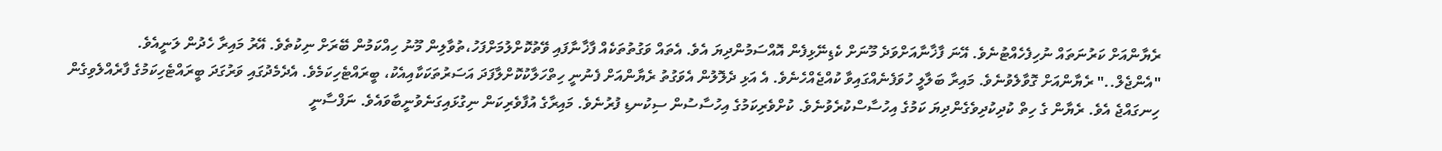ރެޔާންއަށް ކަރުނަތައް ނުހިފެހެއްޓުނެވެ. އޭނަ ފާޚާނާއަށްވަދެ މޫނަށް ކެޑިނޭޅިފެން އޮއްސަމުންދިޔަ އެވެ. އެތައް ވަގުތުތަކެއް ފާޚާނާފައި ވޭތުކޮށްލުމަށްފަހު،ތުވާލިން މޫނު ހިއްކަމުން ބޭރަށް ނިކުތެވެ. އޭރު މައިރާ ހެދުން ލަނީއެވެ.
"އެންޖެލް.." ރެޔާންއަށް ގޮވާލެވުނެވެ. މައިރާ ބަލާލީ ހުވަފެނެއްގައިވާ ކުއްޖެއްހެނެވެ. އެ އަޅި ދެލޮލުން އެވަގުތު ރެޔާންއަށް ފެނުނީ ހިތްހަލާކުކޮށްލާފަދަ އަސަރުތަކަކާއިއެކު، ބީރައްޓެހިކަމެވެ. އެދެމެދުގައި ވަރުގަދަ ބީރައްޓެހިކަމުގެ ފާރެއްލެވިގެން ހިނގައްޖެ އެވެ. ރެޔާން ގެ ހިތް ކުދިކުދިވެގެންދިޔަ ކަމުގެ އިހުސާސްކުރެވުނެވެ. ކުށްވެރިކަމުގެ އިހުސާސުން ސިކުނޑި ފުރުނެވެ. މައިރާގެ އުފާވެރިކަން ނިގުޅައިގަނެވުނީބާވައެވެ. ނަފްސާނީ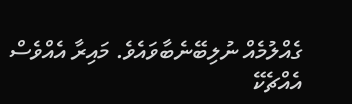ގެއްލުމެއް ނުލިބޭނެބާވައެވެ. މައިރާ އެއްވެސް އެއްޗެކޭ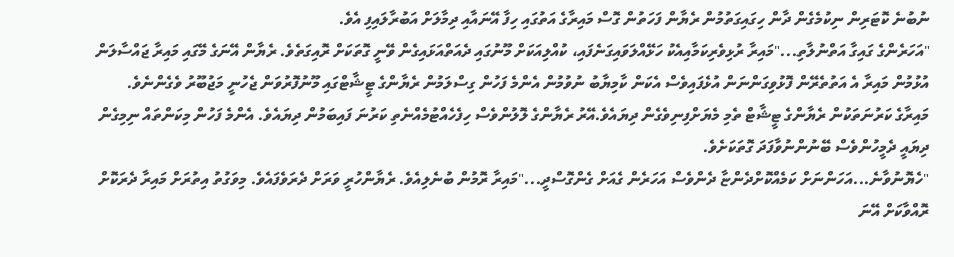ނުބުނެ ކޮޓަރިން ނިކުމެގެން ދާން ހިގައިގަތުމުން ރެޔާން ފަހަތުން ގޮސް މައިރާގެ އަތުގައި ހިފާ އޭނައާއި ދިމާލަށް އަބުރާލައިފި އެވެ.
"އަހަރެންގެ ގައިގާ އަތްނުލާތި..."މައިރާ ރުޅިވެރިކަމާއިއެކު ހަޅޭއްލަވައިގަނެފައި، ކުއްލިއަކަށް މޫނުގައި ދެއަތްއަޅައިގެން ވޭނީ ގޮތަކަށް ރޮއިގަތެވެ. ރެޔާން އޭނަގެ މޭގައި މައިރާ ޖައްސާލަން އުޅުމުން މައިރާ އެ އަތުތެރޭން ފޮޅުވިގަންނަން އުޅެފައިވެސް އެކަން ކާމިޔާބު ނުވުމުން އެންމެ ފަހުން ގިސްލަމުން ރެޔާންގެ ޓީޝާޓްގައި މޫނުފޮރުވަން ޖެހުނީ މަޖުބޫރު ވެގެންނެވެ. މައިރާގެ ކަރުނަތަކުން ރެޔާންގެ ޓީޝާޓް ތެމި މެޔަށްފިނިވެގެން ދިޔައެވެ.އޭރު ރެޔާންގެ ލޮލުންވެސް ހިފެހެއްޓުމެއްނެތި ކަރުނަ ފައިބަމުން ދިޔައެވެ. އެންމެ ފަހުން މިކަންތައް ނިމިގެން ދިޔައީ ދެމީހުންވެސް ބޭނުންނުވާފަދަ ގޮތަކަށެވެ.
"ހެޔޮނުވާނެ...އަހަންނަށް ކަމެއްކޮށްދެންޏާ ދެންވެސް އަހަރެން ގެއަށް ގެންގޮސްދީ..."މައިރާ ރޮމުން ބުނެލިއެވެ. ރެޔާންހުރީ ވަރަށް ދެރަވެފައެވެ. މިވަގުތު އިތުރަށް މައިރާ ދެރަކޮށް ރޮއްވާކަށް އޭނަ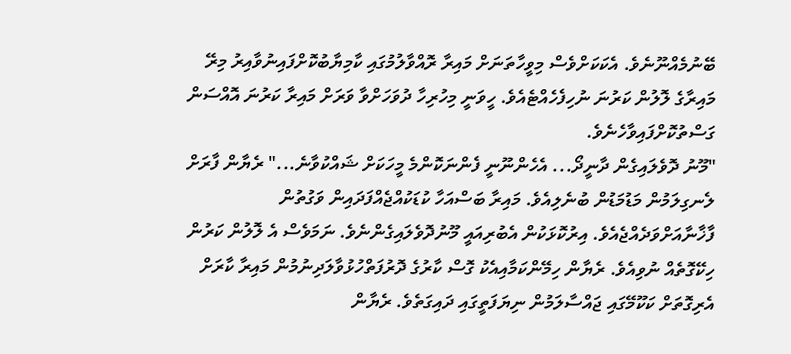ބޭނުމެއްނޫނެވެ. އެކަކަށްވެސް މިވީހާތަނަށް މައިރާ ރޮއްވާލުމުގައި ކާމިޔާބުކޮށްފައިނުވާއިރު މިރޭ މައިރާގެ ލޮލުން ކަރުނަ ނުހިފެހެއްޓެއެވެ. ހީވަނީ މިހުރިހާ ދުވަހަށްވާ ވަރަށް މައިރާ ކަރުނަ އޮއްސަން ގަސްތުކޮށްފައިވާހެނެވެ.
"މޫނު ދޮވެލައިގެން ދާނީދޯ... އެހެންނޫނީ ފެންނަކޮންމެ މީހަކަށް ޝައްކުވާނެ..." ރެޔާން ފާރަށް ލެނގިލަމުން މަޑުމަޑުން ބުނެލިއެވެ. މައިރާ ބަސްއަހާ ކުޑަކުއްޖެއްފަދައިން ވަގުތުން ފާޚާނާއަށްވަދެއްޖެއެވެ. އިރުކޮޅަކުން އެބުރިއައީ މޫނުދޮވެލައިގެންނެވެ. ނަމަވެސް އެ ލޮލުން ކަރުން ހިކޭގޮތެއް ނުވިއެވެ. ރެޔާން ހިމޭންކަމާއިއެކު ގޮސް ކާރުގެ ދޮރުފަތްހުޅުވާލަދިނުމުން މައިރާ ކާރަށް އެރިގޮތަށް ކަކޫމޭގައި ޖައްސާލަމުން ނިޔަފަތީގައި ދައިގަތެވެ. ރެޔާން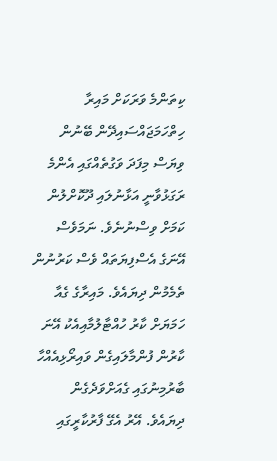ކިތަންމެ ވަރަކަށް މައިރާ ހިތްހަމަޖައްސައިދޭން ބޭނުން ވިޔަސް މިފަދަ ވަގުތެއްގައި އެންމެ ރަގަޅުވާނީ އަޅާނުލައި ދޫކޮށްލުން ކަމަށް ވިސްނުނެވެ. ނަމަވެސް އޭނަގެ އެސްފިޔަތައް ވެސް ކަރުނުން ތެމެމުން ދިޔައެވެ. މައިރާގެ ގެއާ ހަމަޔަށް ކާރު ހުއްޓާލުމާއިއެކު އޭނަ ކާރުން ފުންމާލައިގެން ވައިރޯޅިއެއްހާ ބާރުމިނުގައި ގެއަށްވަދެގެން ދިޔައެވެ. އޭރު އެގޭ ފާރުކާރީގައި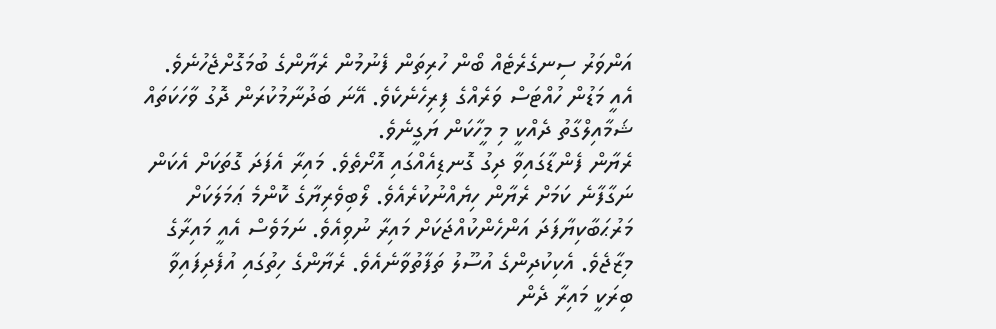އަންވަރު ސިނގެރެޓެއް ބޯން ހުރިތަން ފެނުމުން ރެޔާންގެ ބުމަގޮށްޖެހުނެވެ. އެއީ މަޑުން ހުއްޓަސް ވަރެއްގެ ފިރިހެނެކެވެ. އޭނަ ބަދުނާމުކުރަން ދޮގު ވާހަކަތައް ޝަމާއިލްގާތު ދެއްކީ މި މީހާކަން ޔަގީނެވެ.
ރެޔާން ފެންޑާގައިވާ ދިގު ގޮނޑިއެއްގައި އޮށޯތެވެ. މައިރާ އެފަދަ ގޮތަކަށް އެކަން ނަގާފާނެ ކަމަށް ރެޔާން ހިޔެއްނުކުރެއެވެ. ލޯބިވެރިޔާގެ ކޮންމެ ޢަމަލަކަށް މަރުޙަބާކިޔާފަދަ އަންހެންކުއްޖަކަށް މައިރާ ނުވިއެވެ. ނަމަވެސް އެއީ މައިރާގެ މިޒާޖެވެ. އެކިކުދިންގެ އުސޫލު ތަފާތުވާނެއެވެ. ރެޔާންގެ ހިތުގައި އުފެދިފައިވާ ބިރަކީ މައިރާ ދެން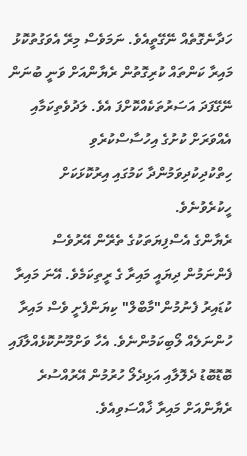ހަދާނެގޮތެއް ނޭގޭތީއެވެ. ނަމަވެސް މިރޭ އެވަގުތުކޮޅު މައިރާ ކަންތައް ކުރިގޮތުން ރެޔާންއަށް ވަނީ ބުނަން ނޭގޭފަދަ އަސަރުތަކެއްކޮށްފަ އެވެ. ލަދުވެތިކަމާއި އެއްވަރަށް ކުށުގެ އިހުސާސްކުރެވި ހިތްކުދިކުދިވަމުންދާ ކަމުގައި އިރުކޮޅަކަށް ހީކުރެވުނެވެ.
ރެޔާންގެ އެސްފިޔަތަކުގެ ތެރޭން އޭރުވެސް ފެންނަމުން ދިޔައީ މައިރާ ގެ ރީތިކަމެވެ. އޭނަ މައިރާ ކުޑައިރު ފެނުމުން"މާބްލް" ކިޔަންފެށީ ވެސް މައިރާ ހުންނަލެއް ލޯބިކަމުންނެވެ. އެހާ ވަށްމޫނުކޮޅެއްލާފައި ބޮޑޮބޮޑު ދެލޮލާއި އަޅިދެލޯ ހުރުމުން އޭރުއްސުރެ ރެޔާންއަށް މައިރާ ޚާއްސަވިއެވެ.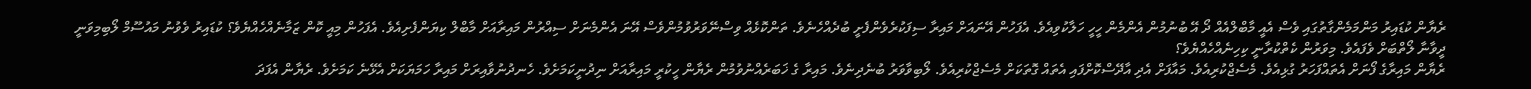ރެޔާން ކުޑައިރު މަންމަމެންގާތުގައި ވެސް އެއީ މާބްލްއެއް ދޯ އޭ ބުނުމުން އެންމެން ހީހީ ހަލާކުވިއެވެ. އެފަހުން އޭނައަށް މައިރާ ސިފަކުރެވެންފެށީ ބުދެއްހެނެވެ. ތަންކޮޅެއް ވިސްނޭވަރުވުމުންވެސް އޭނަ އެންމެނަށް ސިއްރުން މައިރާއަށް މާބްލް ކިޔަންފެށިއެވެ. އެފަހުން މިއީ ކޮން ޒަމާނެއްހެއްޔެވެ؟ ކުޑައިރު ވެވުނު މައުސޫމް ލޯބިމިވަނީ ދީވާނާ ލޯތްބަށް ވެފައެވެ. މިވަރުން ކެތްކުރާނީ ކިހިނެއްހެއްޔެވެ؟
ރެޔާން މައިރާގެ ފޯނަށް އެތައްފަހަރު ގުޅިއެވެ. މެސެޖްކުރިއެވެ. މައާފަށް އެދި އާދޭސްކޮށްފައި އެތައް ގޮތަކަށް މެސެޖްކުރިއެވެ. ލޯބިވާވަރު ބުނެދިނެވެ. މައިރާ ގެ ޚަބަރެއްނުވުމުން ރެޔާން ހީކުރީ މައިރާއަށް ނިދުނީކަމަށެވެ. ހެނދުނުވާއިރަށް މައިރާ ހަމަޔަކަށް އެޅޭނެ ކަމަށެވެ. ރެޔާން އެފަދަ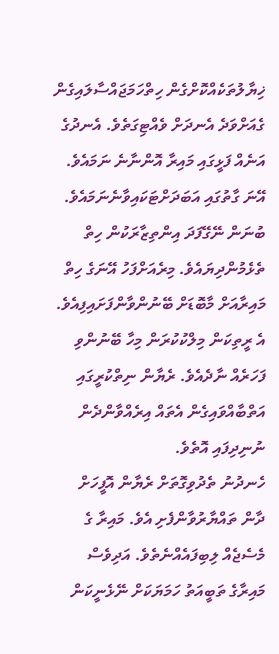ޚިޔާލުތަކެއްކޮށްގެން ހިތްހަމަޖައްސާލައިގެން ގެއަށްވަދެ އެނދަށް ވެއްޓިގަތެވެ. އެނދުގެ އަނެއް ފަޅީގައި މައިރާ އޮންނާނެ ނަމައެވެ. އޭނަ ގާތުގައި އަބަދަށްޓަކައިވާނެނަމައެވެ. ބުނަން ނޭގޭފަދަ އިންތިޒާރަކުން ހިތް ތެޅެމުންދިޔައެވެ. މިރެއަށްފަހު އޭނަގެ ހިތް މައިރާއަށް މާބޮޑަށް ބޭނުންވާންފަށައިފިއެވެ. އެ ރީތިކަން މިލްކުކުރަން މިހާ ބޭނުންވި ފަހަރެއް ނާދެއެވެ. ރެޔާން ނިތްކުރީގައި އަތްބާއްވައިގެން އެތައް އިރެއްވާންދެން ނުނިދިފައި އޮތެވެ.
ހެނދުނު ތެދުވިގޮތަށް ރެޔާން އޮފީހަށް ދާން ތައްޔާރުވާންފެށި އެވެ. މައިރާ ގެ މެސެޖެއް ލިބިފައެއްނެތެވެ. އަދިވެސް މައިރާގެ ތަބީއަތު ހަމަޔަކަށް ނޭޅެނީކަން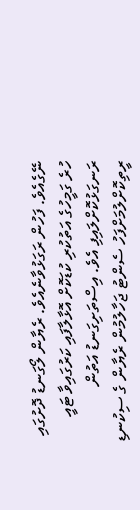ނޭގެއެވެ. ފަހުން ރަގަޅުވާނެއެވެ. ރެޔާން ލޯގަނޑު ދޮށުގައި ހުރެ ގަމީހުގެ އަތުކުރި ކުޑަކޮށް އޮޅާލާފައި ކަރުގައިވާ ޓައީ ރަނގަޅުކޮށްލައިފި އެވެ. އިސްތަށިގަނޑު އަތުން ރީތިކޮށްލުމަށްފަހު ސެންޓު ޖަހާލުމުން ރެޔާން ގެ ސިކުނޑި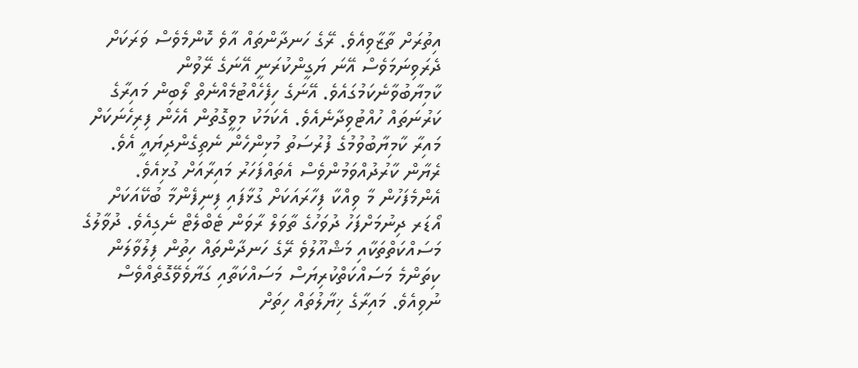އިތުރަށް ތާޒާވިއެވެ. ރޭގެ ހަނދާންތައް އާވެ ކޮންމެވެސް ވަރަކަށް ދެރަވިނަމަވެސް އޭނަ ޔަގީންކުރަނީ އޭނަގެ ރޭވުން ކާމިޔާބުވާނެކަމުގައެވެ. އޭނަގެ ހިފެހެއްޓުމެއްނެތް ލޯބިން މައިރާގެ ކަރުނަތައް ހުއްޓުވިދާނެއެވެ. އެކަމަކު މިވީގޮތުން އެހެން ފިރިހެނަކަށް މައިރާ ކާމިޔާބުވުމުގެ ފުރުސަތު މުޅިންހެން ނެތިގެންދިޔައީ އެވެ.
ރެޔާން ކާރުދުއްވަމުންވެސް އެތައްފަހަރު މައިރާއަށް ގުޅިއެވެ. އެންމެފަހުން މާ ވިއްކާ ފިހާރައަކަށް ގުޅާފައި ފިނިފެންމާ ބުކޭއަކަށް އޯޑަރ ދިނުމަށްފަހު ދުވަހުގެ ތާވަލް ރާވަން ޓެބްލެޓް ނެގިއެވެ. ދުވާލުގެ މަސައްކަތްތަކާއި މަޝްއޫލުވެ ރޭގެ ހަނދާންތައް ހިތުން ފިލުވާލަން ކިތަންމެ މަސައްކަތްކުރިޔަސް މަސައްކަތާއި ގަޔާވެވޭގޮތެއްވެސް ނުވިއެވެ. މައިރާގެ ޚިޔާލުތައް ހިތަށް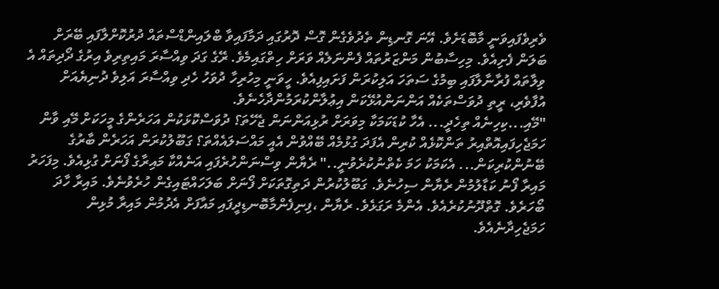ވެރިވެފައިވަނީ މާބޮޑަށެވެ. އޭނަ ގޮނޑިން ތެދުވެގެން ގޮސް ދޮރުގައި ދަމާފައިވާ ބްލައިންޑްސްތައް ދުރުކޮށްލާފައި ބޭރަށް ބަލަން ފެށިއެވެ. މިހިސާބުން މަންޒަރުތައް ފެންނަލެއް ވަރަށް ހިތްގައިމެވެ. ރޭގެ ގަދަ ވިއްސާރަ މައިތިރިވެ އިރުގެ ދޯދިތައް އެ ވިލާތައް ފުރާނާލާފައި ބިމުގެ ސަތަހަ އަލިކުރަން ފަށައިފިއެވެ. ހީވަނީ މިހުރިހާ ދުވަހު ހެދި ވިއްސާރަ އަލިވެ ދުނިޔެއަށް އުފާވެރި، ރީތި ދުވަސްތަކެއް އަންނަންއުޅޭކަން އިޢުލާންކުރަމުންދާހެނެވެ.
"މޭއި...ކިހިނެއް ތިހެދީ... އެހާ ކުޑަކަމަކާ މިވަރަށް ރުޅިއަންނަން ޖެހޭތަ؟ ދުވަސްކޮޅަކުން އަހަރެންގެ މީހަކަށް މޭއި ވާން ހަމަޖެހިފައިއޮތްއިރު ތަންކޮޅެއް ކުރިން އެފަދަ ގުޅުމެއް ބޭއްވުން އެއީ މައްސަލައެއްތަ؟ ގަބޫލުކުރަން އަހަރެން ބާރުގެ ބޭނުންކުރިކަން... އެކަމަކު ހަމަ ކެތްނުކުރެވުނީ.." ރެޔާން ވިސްނަންހުރެފައި އަނެއްކާ މައިރާގެ ފޯނަށް ގުޅިއެވެ. މިފަހަރު މައިރާ ފޯނު ކަޑާލުމުން ރެޔާން ސިހުނެވެ. ގަބޫލުކުރުން ދަތިގޮތަކަށް ފޯނަށް ބަލަހައްޓައިގެން ހުރެވުނެވެ. މައިރާ ހާދަ ބޯހަރެވެ. ގޮތްދޫނުކުރެއެވެ. އެންމެ ރަގަޅެވެ. ރެޔާން ،ފިނިފެންމާބޮނޑިދީފައި މައާފަށް އެދުމުން މައިރާ މުޅިން ހަމަޖެހިދާނެއެވެ.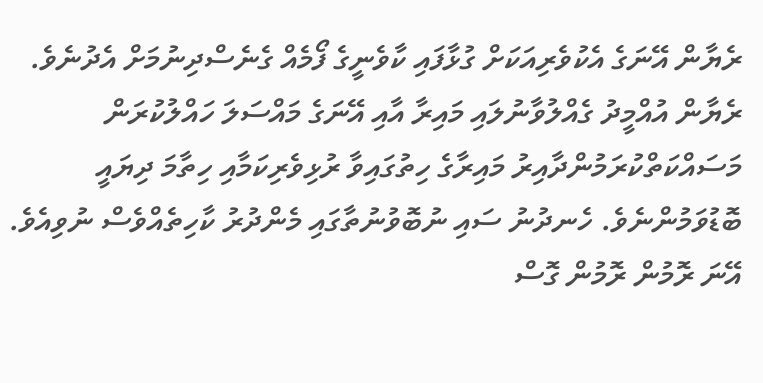ރެޔާން އޭނަގެ އެކުވެރިއަކަށް ގުޅާފައި ކާވެނީގެ ފޯމެއް ގެނެސްދިނުމަށް އެދުނެވެ.
ރެޔާން އުއްމީދު ގެއްލުވާނުލައި މައިރާ އާއި އޭނަގެ މައްސަލަ ހައްލުކުރަން މަސައްކަތްކުރަމުންދާއިރު މައިރާގެ ހިތުގައިވާ ރުޅިވެރިކަމާއި ހިތާމަ ދިޔައީ ބޮޑުވަމުންނެވެ. ހެނދުނު ސައި ނުބޮވުނުތާގައި މެންދުރު ކާހިތެއްވެސް ނުވިއެވެ. އޭނަ ރޮމުން ރޮމުން ގޮސް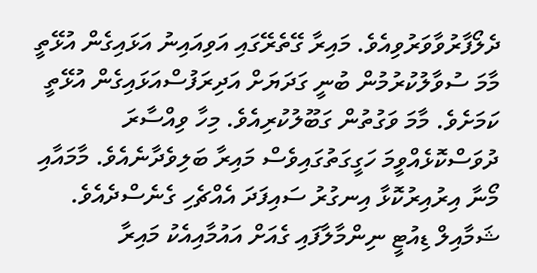ދެލޯފާރުވާވަރުވިއެވެ. މައިރާ ގޭތެރޭގައި އަވިއައިނު އަޅައިގެން އުޅޭތީ މާމަ ސުވާލުކުރުމުން ބުނީ ގަދަޔަށް އަދިރަފުސްއަޅައިގެން އުޅޭތީ ކަމަށެވެ. މާމަ ވަގުތުން ގަބޫލުކުރިއެވެ. މިހާ ވިއްސާރަ ދުވަސްކޮޅެއްވީމަ ހަގީގަތުގައިވެސް މައިރާ ބަލިވެދާނެއެވެ. މާމައާއި މޯނާ އިރުއިރުކޮޅާ އިނގުރު ސައިފަދަ އެއްޗެހި ގެނެސްދެއެވެ.
ޝަމާއިލް ޑިއުޓީ ނިންމާލާފައި ގެއަށް އައުމާއިއެކު މައިރާ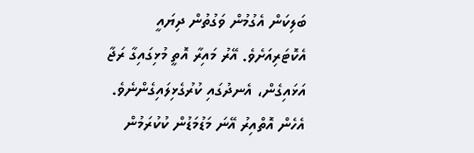ބަލިކަން އެގުމުން ވަގުތުން ދިޔައީ އެކޮޓަރިއަށެވެ. އޭރު މައިރާ އޮތީ މުޅިގައިގާ ރަޖާ އަޅައިގެން، އެނދުގައި ކުރުގެޅިލައިގެންނެވެ. އެހެން އޮތްއިރު އޭނަ މަޑުމަޑުން ކުކުރަމުން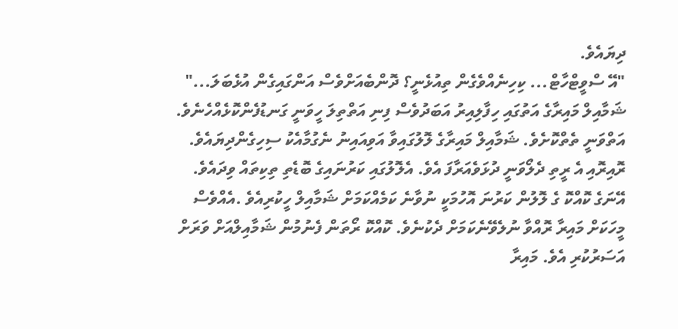ދިޔައެވެ.
"އޭ ސްވީޓްހާޓް... ކިހިނެއްވެގެން ތިއުޅެނީ؟ ދޮންބެއަށްވެސް އަންގައިގެން އުޅެބަލަ..." ޝަމާއިލް މައިރާގެ އަތުގައި ހިފާލިއިރު އަބަދުވެސް ފިނި އަތްތިލަ ހީވަނީ ގަނޑުފެންކޮޅެއްހެނެވެ. އަތްވަނީ ތެތްކޮށެވެ. ޝަމާއިލް މައިރާގެ ލޮލުގައިވާ އަވިއައިނު ނެގުމާއެކު ސިހިގެންދިޔައެވެ. ރޮއިރޮއި އެ ރީތި ދެލޯވަނީ ދުޅަވެއަރާފަ އެވެ. އެލޮލުގައި ކަރުނައިގެ ބޮޑެތި ތިކިތައް ވިދައެވެ. އޭނަގެ ކޮއްކޮ ގެ ލޮލުން ކަރުނަ އޮހުމަކީ ނުވާނެ ކަމެއްކަމަށް ޝަމާއިލް ހީކުރިއެވެ .އެއްވެސް މީހަކަށް މައިރާ ރޮއްވާ ނުލެވޭނެކަމަށް ދެކުނެވެ. ކޮއްކޮ ރޯތަން ފެނުމުން ޝަމާއިލްއަށް ވަރަށް އަސަރުކުރި އެވެ. މައިރާ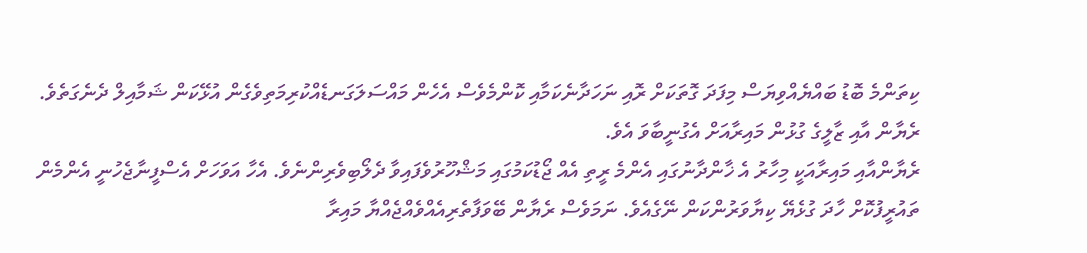ކިތަންމެ ބޮޑު ބައްޔެއްވިޔަސް މިފަދަ ގޮތަކަށް ރޮއި ނަހަދާނެކަމާއި ކޮންމެވެސް އެހެން މައްސަލަގަނޑެއްކުރިމަތިވެގެން އުޅޭކަން ޝަމާއިލް ދެނެގަތެވެ. ރެޔާން އާއި ޒާލީގެ ގުޅުން މައިރާއަށް އެގުނީބާވަ އެވެ.
ރެޔާންއާއި މައިރާއަކީ މިހާރު އެ ޚާންދާނުގައި އެންމެ ރީތި އެއް ޖޯޑުކަމުގައި މަޝްހޫރުވެފައިވާ ދެލޯބިވެރިންނެވެ. އެހާ އަވަހަށް އެސްފީނާޖެހުނީ އެންމެން ތައުރީފުކޮށް ހާދަ ގުޅެޔޭ ކިޔާވަރުންކަން ނޭގެއެވެ. ނަމަވެސް ރެޔާން ބޭވަފާތެރިއެއްވެއްޖެއްޔާ މައިރާ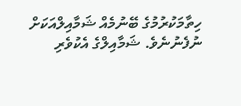ހިތާމަކުރުމުގެ ބޭނުމެއް ޝަމާއިލްއަކަށް ނުފެނުނެވެ. ޝަމާއިލްގެ އެކުވެރި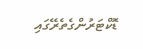ޑޮކްޓަރުންގެތެރޭގައި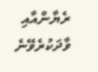ރެޔާންއާއި ވާދަކުރެވޭނެ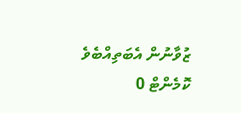ޒުވާނުން އެބަތިއްބެވެ
ކޮމެންޓް 0